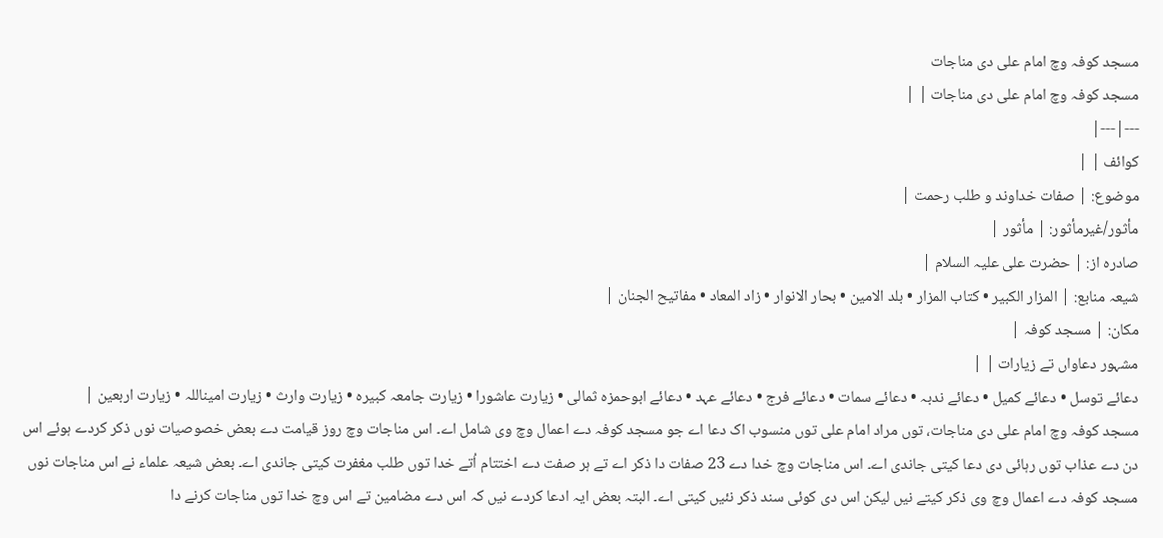مسجد کوفہ وچ امام علی دی مناجات
مسجد کوفہ وچ امام علی دی مناجات | |
---|---|
کوائف | |
موضوع: | صفات خداوند و طلب رحمت |
مأثور/غیرمأثور: | مأثور |
صادرہ از: | حضرت علی علیہ السلام |
شیعہ منابع: | المزار الکبیر • کتاب المزار • بلد الامین • بحار الانوار • زاد المعاد • مفاتیح الجنان |
مکان: | مسجد کوفہ |
مشہور دعاواں تے زیارات | |
دعائے توسل • دعائے کمیل • دعائے ندبہ • دعائے سمات • دعائے فرج • دعائے عہد • دعائے ابوحمزہ ثمالی • زیارت عاشورا • زیارت جامعہ کبیرہ • زیارت وارث • زیارت امیناللہ • زیارت اربعین |
مسجد کوفہ وچ امام علی دی مناجات، توں مراد امام علی توں منسوب اک دعا اے جو مسجد کوفہ دے اعمال وچ وی شامل اے۔ اس مناجات وچ روز قیامت دے بعض خصوصیات نوں ذکر کردے ہوئے اس دن دے عذاب توں رہائی دی دعا کيتی جاندی اے۔ اس مناجات وچ خدا دے 23 صفات دا ذکر اے تے ہر صفت دے اختتام اُتے خدا توں طلب مغفرت کيتی جاندی اے۔ بعض شیعہ علماء نے اس مناجات نوں مسجد کوفہ دے اعمال وچ وی ذکر کيتے نيں لیکن اس دی کوئی سند ذکر نئيں کيتی اے۔ البتہ بعض ایہ ادعا کردے نيں کہ اس دے مضامین تے اس وچ خدا توں مناجات کرنے دا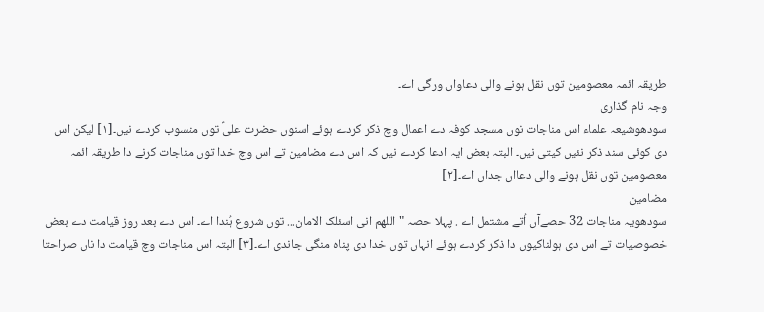طریقہ ائمہ معصومین توں نقل ہونے والی دعاواں ورگی اے۔
وجہ نام گذاری
سودھوشیعہ علماء اس مناجات نوں مسجد کوفہ دے اعمال وچ ذکر کردے ہوئے اسنوں حضرت علیؑ توں منسوب کردے نيں۔[۱] لیکن اس دی کوئی سند ذکر نئيں کيتی نيں۔ البتہ بعض ایہ ادعا کردے نيں کہ اس دے مضامین تے اس وچ خدا توں مناجات کرنے دا طریقہ ائمہ معصومین توں نقل ہونے والی دعااں جداں اے۔[۲]
مضامین
سودھویہ مناجات 32 حصےآں اُتے مشتمل اے . پہلا حصہ "اللهم انی اسئلک الامان... توں شروع ہُندا اے۔ اس دے بعد روز قیامت دے بعض خصوصیات تے اس دی ہولناکیوں دا ذکر کردے ہوئے انہاں توں خدا دی پناہ منگی جاندی اے۔[۳] البتہ اس مناجات وچ قیامت دا ناں صراحتا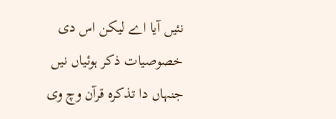نئيں آیا اے لیکن اس دی خصوصیات ذکر ہوئیاں نيں جنہاں دا تذکرہ قرآن وچ وی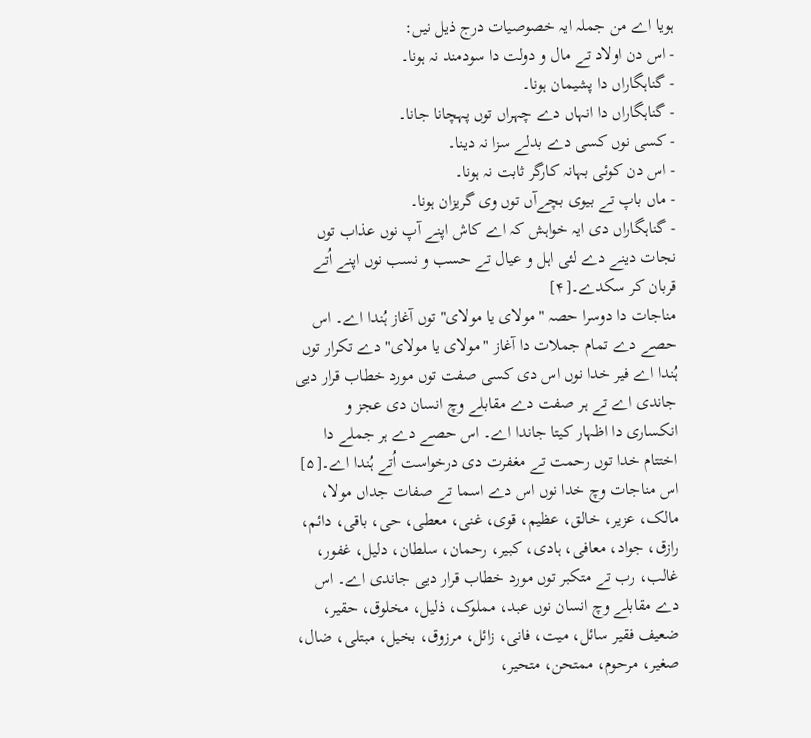ہويا اے من جملہ ایہ خصوصیات درج ذیل نيں:
- اس دن اولاد تے مال و دولت دا سودمند نہ ہونا۔
- گناہگاراں دا پشیمان ہونا۔
- گناہگاراں دا انہاں دے چہراں توں پہچانا جانا۔
- کسی نوں کسی دے بدلے سزا نہ دینا۔
- اس دن کوئی بہانہ کارگر ثابت نہ ہونا۔
- ماں باپ تے بیوی بچےآں توں وی گریزان ہونا۔
- گناہگاراں دی ایہ خواہش کہ اے کاش اپنے آپ نوں عذاب توں نجات دینے دے لئی اہل و عیال تے حسب و نسب نوں اپنے اُتے قربان کر سکدے۔[۴]
مناجات دا دوسرا حصہ "مولای یا مولای" توں آغاز ہُندا اے۔ اس حصے دے تمام جملات دا آغاز "مولای یا مولای" دے تکرار توں ہُندا اے فیر خدا نوں اس دی کسی صفت توں مورد خطاب قرار دیی جاندی اے تے ہر صفت دے مقابلے وچ انسان دی عجز و انکساری دا اظہار کيتا جاندا اے۔ اس حصے دے ہر جملے دا اختتام خدا توں رحمت تے مغفرت دی درخواست اُتے ہُندا اے۔[۵]
اس مناجات وچ خدا نوں اس دے اسما تے صفات جداں مولا، مالک، عزیر، خالق، عظیم، قوی، غنی، معطی، حی، باقی، دائم، رازق، جواد، معافی، ہادی، کبیر، رحمان، سلطان، دلیل، غفور، غالب، رب تے متکبر توں مورد خطاب قرار دیی جاندی اے۔ اس دے مقابلے وچ انسان نوں عبد، مملوک، ذلیل، مخلوق، حقیر، ضعیف فقیر سائل، میت، فانی، زائل، مرزوق، بخیل، مبتلی، ضال، صغیر، مرحوم، ممتحن، متحیر،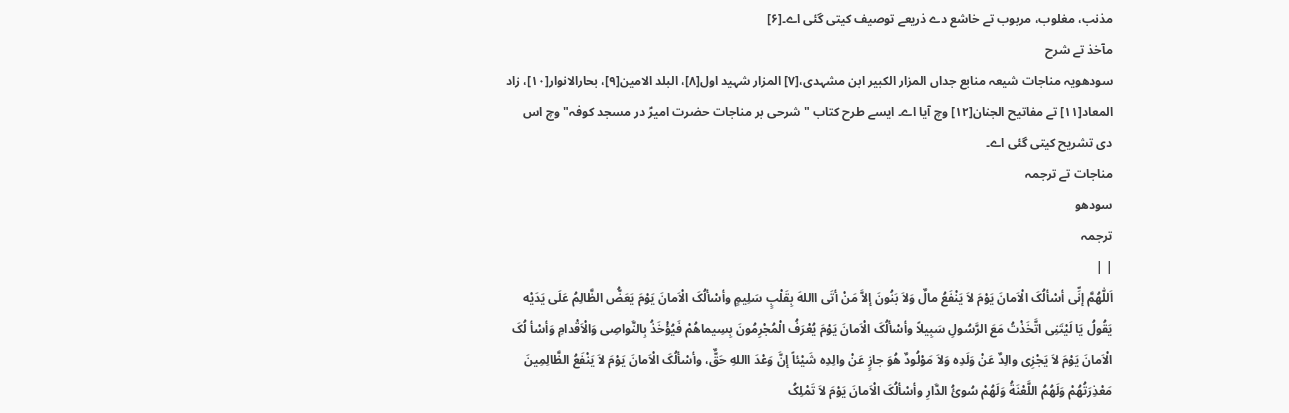مذنب، مغلوب، مربوب تے خاشع دے ذریعے توصیف کيتی گئی اے۔[۶]
مآخذ تے شرح
سودھویہ مناجات شیعہ منابع جداں المزار الکبیر ابن مشہدی،[۷] المزار شہید اول[۸]، البلد الامین[۹]، بحارالانوار[۱۰]، زاد المعاد[۱۱] تے مفاتیح الجنان[۱۲] وچ آیا اے۔ ايسے طرح کتاب "شرحی بر مناجات حضرت امیرؑ در مسجد کوفہ" وچ اس دی تشریح کيتی گئی اے۔
مناجات تے ترجمہ
سودھو
ترجمہ
| |
اَللّٰھُمَّ إنِّی أسْألُکَ الْاَمانَ یَوْمَ لاَ یَنْفَعُ مالٌ وَلاَ بَنُونَ إلاَّ مَنْ أتَی االلهَ بِقَلْبٍ سَلِیمٍ وأسْألُکَ الْاَمانَ یَوْمَ یَعَضُّ الظَّالِمُ عَلَی یَدَیْه یَقُولُ یَا لَیْتَنِی اتَّخَذْتُ مَعَ الرَّسُولِ سَبِیلاً وأسْألُکَ الْاَمانَ یَوْمَ یُعْرَفُ الْمُجْرِمُونَ بِسِیماھُمْ فَیُؤْخَذُ بِالنَّواصِی وَالْاَقْدامِ وَأسْأ لُکَ الْاَمانَ یَوْمَ لاَ یَجْزِی والِدٌ عَنْ وَلَدِه وَلاَ مَوْلُودٌ ھُوَ جازٍ عَنْ والِدِه شَیْئاً إنَّ وَعْدَ االلهِ حَقٌّ، وأسْألُکَ الْاَمانَ یَوْمَ لاَ یَنْفَعُ الظَّالِمِینَ مَعْذِرَتُھُمْ وَلَھُمُ اللَّعْنَةُ وَلَھُمْ سُوئُ الدَّارِ وأسْألُکَ الْاَمانَ یَوْمَ لاَ تَمْلِکُ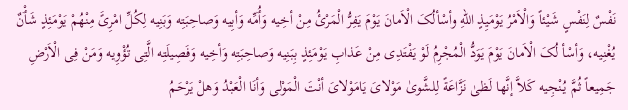نَفْسٌ لِنَفْسٍ شَیْئاً وَالْاَمْرُ یَوْمَیِذٍ اللهِ وأسْألُکَ الْاَمانَ یَوْمَ یَفِرُّ الْمَرْئُ مِنْ أخِیه وَٲُمِّه وَأبِیه وَصاحِبَتِه وَبَنِیه لِکُلِّ امْرِیًَ مِنْھُمْ یَوْمَئِذٍ شَٲْنٌ یُغْنِیه، وَأسْأ لُکَ الْاَمانَ یَوْمَ یَوَدُّ الْمُجْرِمُ لَوْ یَفْتَدِی مِنْ عَذابِ یَوْمَئِذٍ بِبَنِیه وَصاحِبَتِه وَأخِیه وَفَصِیلَتِه الَّتِی تُؤْوِیه وَمَنْ فِی الْاَرْضِ جَمِیعاً ثُمَّ یُنْجِیه کَلاَّ إنَّھا لَظیٰ نَزَّاعَةً لِلشَّویٰ مَوْلایَ یَامَوْلایَ أنْتَ الْمَوْلی وَأنَا الْعَبْدُ وَهلْ یَرْحَمُ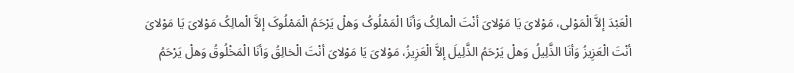الْعَبْدَ إلاَّ الْمَوْلی، مَوْلایَ یَا مَوْلایَ أنْتَ الْمالِکُ وَأنَا الْمَمْلُوکُ وَهلْ یَرْحَمُ الْمَمْلُوکَ إلاَّ الْمالِکُ مَوْلایَ یَا مَوْلایَ أنْتَ الْعَزِیزُ وَأنَا الذَّلِیلُ وَهلْ یَرْحَمُ الذَّلِیلَ إلاَّ الْعَزِیزُ، مَوْلایَ یَا مَوْلایَ أنْتَ الْخالِقُ وَأنَا الْمَخْلُوقُ وَهلْ یَرْحَمُ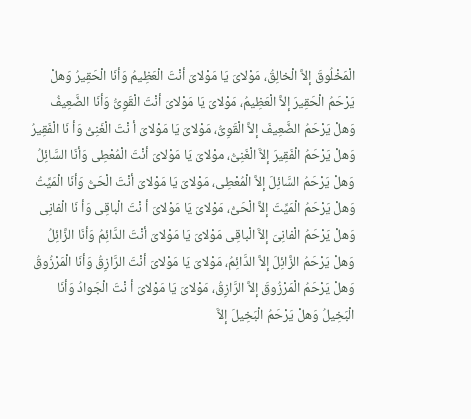الْمَخْلُوقَ إلاَّ الْخالِقُ، مَوْلایَ یَا مَوْلایَ أنْتَ الْعَظِیمُ وَأنَا الْحَقِیرُ وَهلْ یَرْحَمُ الْحَقِیرَ إلاَّ الْعَظِیمُ، مَوْلایَ یَا مَوْلایَ أنْتَ الْقَوِیُّ وَأنَا الضَّعِیفُ وَهلْ یَرْحَمُ الضَّعِیفَ إلاَّ الْقَوِیُّ، مَوْلایَ یَا مَوْلایَ أ نْتَ الْغَنِیُّ وَأ نَا الْفَقِیرُ وَهلْ یَرْحَمُ الْفَقِیرَ إلاَّ الْغَنِیُّ، موْلایَ یَا مَوْلایَ أنْتَ الْمُعْطِی وَأنَا السَّائِلُ وَهلْ یَرْحَمُ السَّائِلَ إلاَّ الْمُعْطِی، مَوْلایَ یَا مَوْلایَ أنْتَ الْحَیُّ وَأنَا الْمَیِّتُ وَهلْ یَرْحَمُ الْمَیِّتَ إلاَّ الْحَیُّ، مَوْلایَ یَا مَوْلایَ أ نْتَ الْباقِی وَأ نَا الْفانِی وَهلْ یَرْحَمُ الْفانِیَ إلاَّ الْباقِی مَوْلایَ یَا مَوْلایَ أنْتَ الدَّائِمُ وَأنَا الزَّائِلُ وَهلْ یَرْحَمُ الزَّائِلَ إلاَّ الدَّائِمُ، مَوْلایَ یَا مَوْلایَ أنْتَ الرَّازِقُ وَأنَا الْمَرْزُوقُ وَهلْ یَرْحَمُ الْمَرْزُوقَ إلاَّ الرَّازِقُ، مَوْلایَ یَا مَوْلایَ أ نْتَ الْجَوادُ وَأنَا الْبَخِیلُ وَهلْ یَرْحَمُ الْبَخِیلَ إلاَّ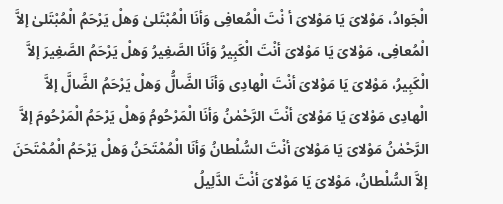الْجَوادُ، مَوْلایَ یَا مَوْلایَ أ نْتَ الْمُعافِی وَأنَا الْمُبْتَلیٰ وَهلْ یَرْحَمُ الْمُبْتَلیٰ إلاَّ الْمُعافِی، مَوْلایَ یَا مَوْلایَ أنْتَ الْکَبِیرُ وَأنَا الصَّغِیرُ وَهلْ یَرْحَمُ الصَّغِیرَ إلاَّ الْکَبِیرُ، مَوْلایَ یَا مَوْلایَ أنْتَ الْھادِی وَأنَا الضَّالُّ وَهلْ یَرْحَمُ الضَّالَّ إلاَّ الْھادِی مَوْلایَ یَا مَوْلایَ أنْتَ الرَّحْمٰنُ وَأنَا الْمَرْحُومُ وَهلْ یَرْحَمُ الْمَرْحُومَ إلاَّ الرَّحْمٰنُ مَوْلایَ یَا مَوْلایَ أنْتَ السُّلْطانُ وَأنَا الْمُمْتَحَنُ وَهلْ یَرْحَمُ الْمُمْتَحَنَ إلاَّ السُّلْطانُ، مَوْلایَ یَا مَوْلایَ أنْتَ الدَّلِیلُ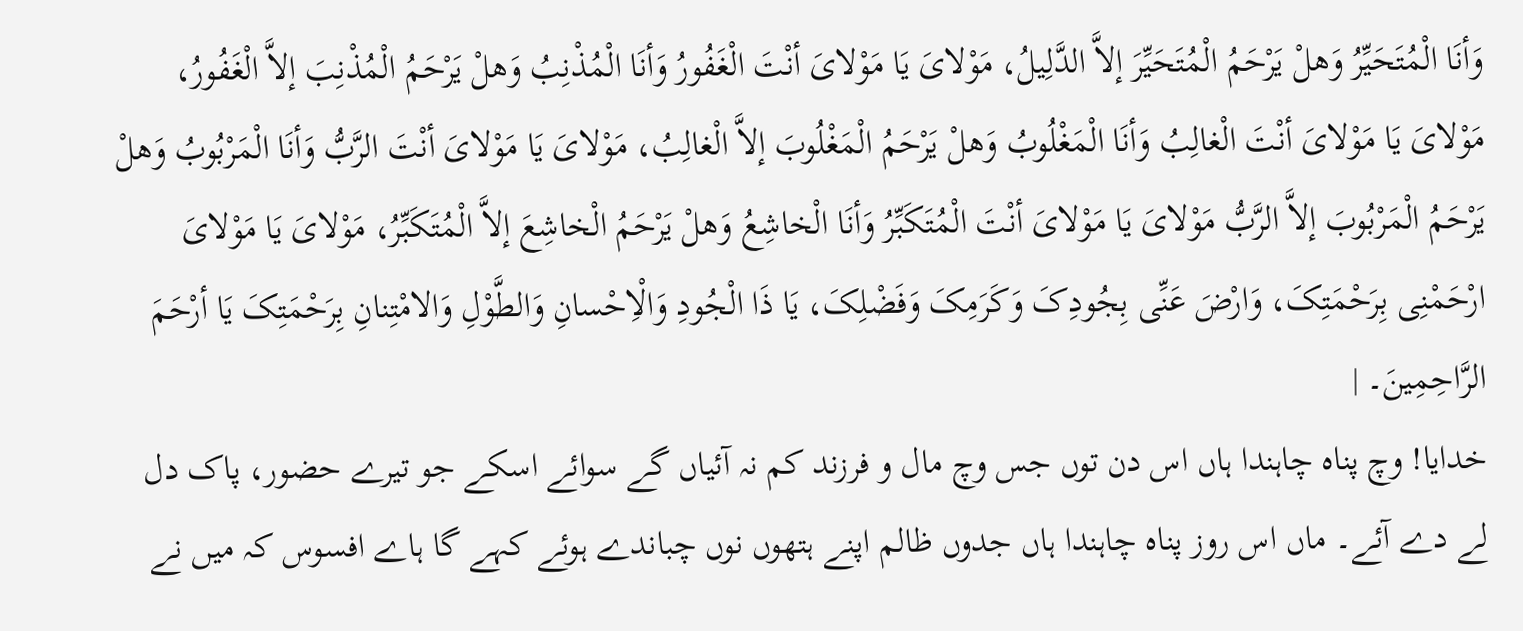وَأنَا الْمُتَحَیِّرُ وَهلْ یَرْحَمُ الْمُتَحَیِّرَ إلاَّ الدَّلِیلُ، مَوْلایَ یَا مَوْلایَ أنْتَ الْغَفُورُ وَأنَا الْمُذْنِبُ وَهلْ یَرْحَمُ الْمُذْنِبَ إلاَّ الْغَفُورُ، مَوْلایَ یَا مَوْلایَ أنْتَ الْغالِبُ وَأنَا الْمَغْلُوبُ وَهلْ یَرْحَمُ الْمَغْلُوبَ إلاَّ الْغالِبُ، مَوْلایَ یَا مَوْلایَ أنْتَ الرَّبُّ وَأنَا الْمَرْبُوبُ وَهلْ یَرْحَمُ الْمَرْبُوبَ إلاَّ الرَّبُّ مَوْلایَ یَا مَوْلایَ أنْتَ الْمُتَکَبِّرُ وَأنَا الْخاشِعُ وَهلْ یَرْحَمُ الْخاشِعَ إلاَّ الْمُتَکَبِّرُ، مَوْلایَ یَا مَوْلایَ ارْحَمْنِی بِرَحْمَتِکَ، وَارْضَ عَنِّی بِجُودِکَ وَکَرَمِکَ وَفَضْلِکَ، یَا ذَا الْجُودِ وَالْاِحْسانِ وَالطَّوْلِ وَالامْتِنانِ بِرَحْمَتِکَ یَا أرْحَمَ الرَّاحِمِینَ۔ |
خدایا! وچ پناہ چاہندا ہاں اس دن توں جس وچ مال و فرزند کم نہ آئیاں گے سوائے اسکے جو تیرے حضور، پاک دل لے دے آئے۔ ماں اس روز پناہ چاہندا ہاں جدوں ظالم اپنے ہتھوں نوں چباندے ہوئے کہے گا ہاے افسوس کہ ميں نے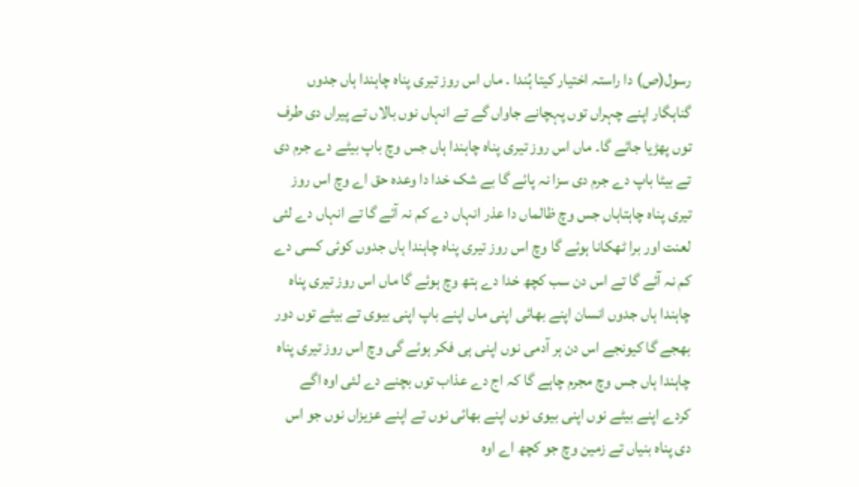رسول(ص) دا راستہ اختیار کيتا ہُندا ۔ ماں اس روز تیری پناہ چاہندا ہاں جدوں گناہگار اپنے چہراں توں پہچانے جاواں گے تے انہاں نوں بالاں تے پیراں دی طرف توں پھڑیا جائے گا۔ ماں اس روز تیری پناہ چاہندا ہاں جس وچ باپ بیٹے دے جرم دی تے بیٹا باپ دے جرم دی سزا نہ پائے گا بے شک خدا دا وعدہ حق اے وچ اس روز تیری پناہ چاہتاہاں جس وچ ظالماں دا عذر انہاں دے کم نہ آئے گا تے انہاں دے لئی لعنت اور برا ٹھکانا ہوئے گا وچ اس روز تیری پناہ چاہندا ہاں جدوں کوئی کسی دے کم نہ آئے گا تے اس دن سب کچھ خدا دے ہتھ وچ ہوئے گا ماں اس روز تیری پناہ چاہندا ہاں جدوں انسان اپنے بھائی اپنی ماں اپنے باپ اپنی بیوی تے بیٹے توں دور بھجے گا کیونجے اس دن ہر آدمی نوں اپنی ہی فکر ہوئے گی وچ اس روز تیری پناہ چاہندا ہاں جس وچ مجرم چاہے گا کہ اج دے عذاب توں بچنے دے لئی اوہ اگے کردے اپنے بیٹے نوں اپنی بیوی نوں اپنے بھائی نوں تے اپنے عزیزاں نوں جو اس دی پناہ بنیاں تے زمین وچ جو کچھ اے اوہ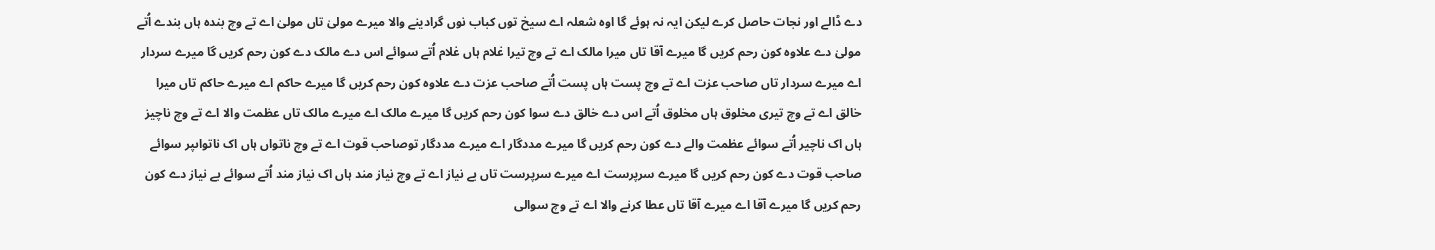دے ڈالے اور نجات حاصل کرے لیکن ایہ نہ ہوئے گا اوہ شعلہ اے سیخ توں کباب نوں گرادینے والا میرے مولیٰ تاں مولیٰ اے تے وچ بندہ ہاں بندے اُتے مولیٰ دے علاوہ کون رحم کريں گا میرے آقا تاں میرا مالک اے تے وچ تیرا غلام ہاں غلام اُتے سوائے اس دے مالک دے کون رحم کريں گا میرے سردار اے میرے سردار تاں صاحب عزت اے تے وچ پست ہاں پست اُتے صاحب عزت دے علاوہ کون رحم کريں گا میرے حاکم اے میرے حاکم تاں میرا خالق اے تے وچ تیری مخلوق ہاں مخلوق اُتے اس دے خالق دے سوا کون رحم کريں گا میرے مالک اے میرے مالک تاں عظمت والا اے تے وچ ناچیز ہاں اک ناچیر اُتے سوائے عظمت والے دے کون رحم کريں گا میرے مددگار اے میرے مددگار توصاحب قوت اے تے وچ ناتواں ہاں اک ناتواںپر سوائے صاحب قوت دے کون رحم کريں گا میرے سرپرست اے میرے سرپرست تاں بے نیاز اے تے وچ نیاز مند ہاں اک نیاز مند اُتے سوائے بے نیاز دے کون رحم کريں گا میرے آقا اے میرے آقا تاں عطا کرنے والا اے تے وچ سوالی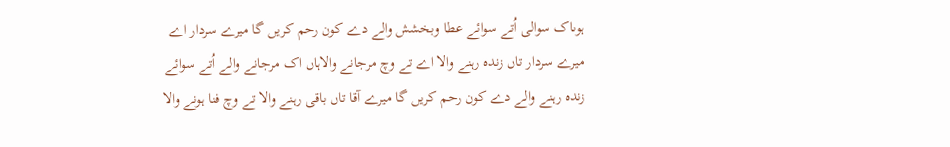ہوںاک سوالی اُتے سوائے عطا وبخشش والے دے کون رحم کريں گا میرے سردار اے میرے سردار تاں زندہ رہنے والا اے تے وچ مرجانے والاہاں اک مرجانے والے اُتے سوائے زندہ رہنے والے دے کون رحم کريں گا میرے آقا تاں باقی رہنے والا تے وچ فنا ہونے والا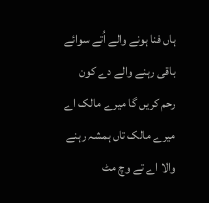ہاں فنا ہونے والے اُتے سوائے باقی رہنے والے دے کون رحم کريں گا میرے مالک اے میرے مالک تاں ہمشہ رہنے والا اے تے وچ مٹ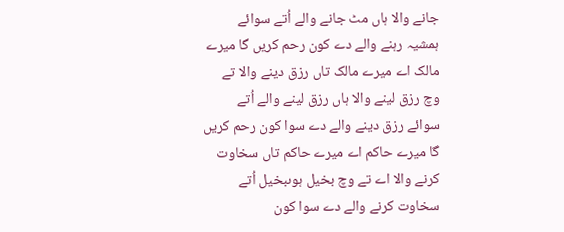جانے والا ہاں مٹ جانے والے اُتے سوائے ہمشیہ رہنے والے دے کون رحم کريں گا میرے مالک اے میرے مالک تاں رزق دینے والا تے وچ رزق لینے والا ہاں رزق لینے والے اُتے سوائے رزق دینے والے دے سوا کون رحم کريں گا میرے حاکم اے میرے حاکم تاں سخاوت کرنے والا اے تے وچ بخیل ہوںبخیل اُتے سخاوت کرنے والے دے سوا کون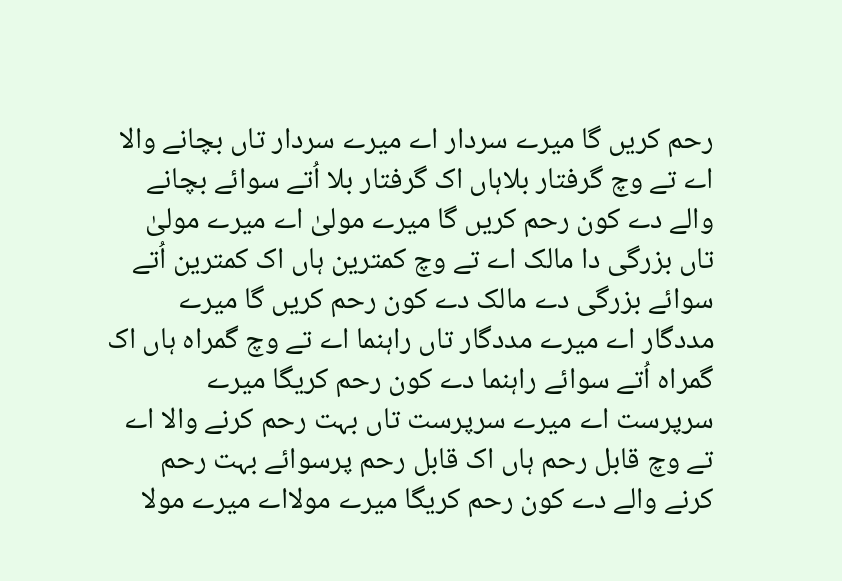رحم کريں گا میرے سردار اے میرے سردار تاں بچانے والا اے تے وچ گرفتار بلاہاں اک گرفتار بلا اُتے سوائے بچانے والے دے کون رحم کريں گا میرے مولیٰ اے میرے مولیٰ تاں بزرگی دا مالک اے تے وچ کمترین ہاں اک کمترین اُتے سوائے بزرگی دے مالک دے کون رحم کريں گا میرے مددگار اے میرے مددگار تاں راہنما اے تے وچ گمراہ ہاں اک گمراہ اُتے سوائے راہنما دے کون رحم کریگا میرے سرپرست اے میرے سرپرست تاں بہت رحم کرنے والا اے تے وچ قابل رحم ہاں اک قابل رحم پرسوائے بہت رحم کرنے والے دے کون رحم کریگا میرے مولااے میرے مولا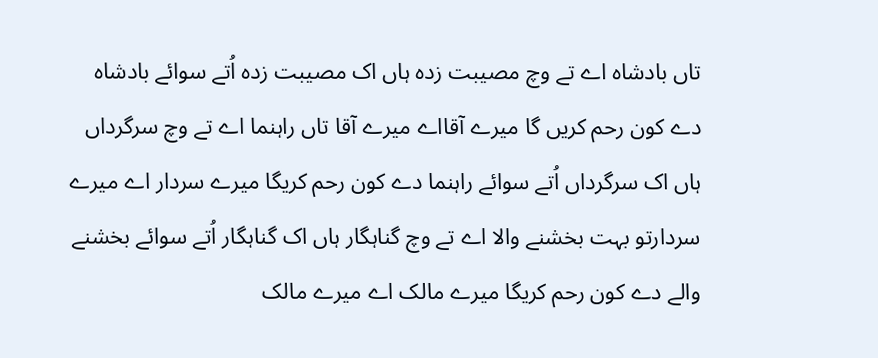تاں بادشاہ اے تے وچ مصیبت زدہ ہاں اک مصیبت زدہ اُتے سوائے بادشاہ دے کون رحم کريں گا میرے آقااے میرے آقا تاں راہنما اے تے وچ سرگرداں ہاں اک سرگرداں اُتے سوائے راہنما دے کون رحم کریگا میرے سردار اے میرے سردارتو بہت بخشنے والا اے تے وچ گناہگار ہاں اک گناہگار اُتے سوائے بخشنے والے دے کون رحم کریگا میرے مالک اے میرے مالک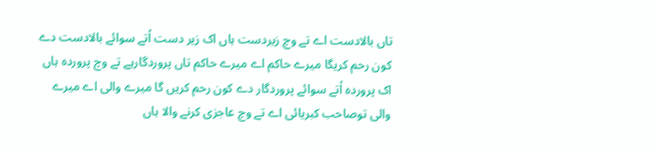تاں بالادست اے تے وچ زیردست ہاں اک زیر دست اُتے سوائے بالادست دے کون رحم کریگا میرے حاکم اے میرے حاکم تاں پروردگارہے تے وچ پروردہ ہاں اک پروردہ اُتے سوائے پروردگار دے کون رحم کريں گا میرے والی اے میرے والی توصاحب کبریائی اے تے وچ عاجزی کرنے والا ہاں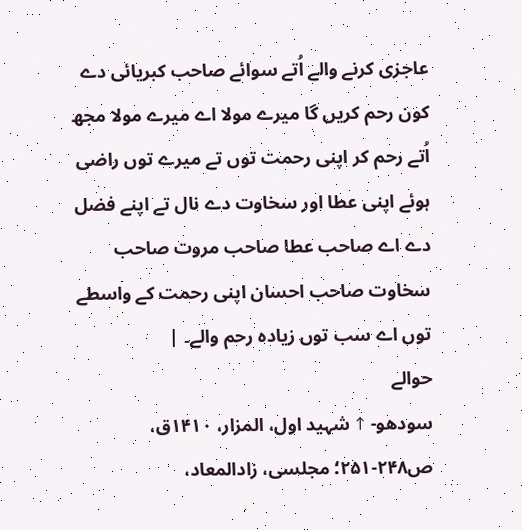عاجزی کرنے والے اُتے سوائے صاحب کبریائی دے کون رحم کريں گا میرے مولا اے میرے مولا مجھ اُتے رحم کر اپنی رحمت توں تے میرے توں راضی ہوئے اپنی عطا اور سخاوت دے نال تے اپنے فضل دے اے صاحب عطا صاحب مروت صاحب سخاوت صاحب احسان اپنی رحمت کے واسطے توں اے سب توں زیادہ رحم والے۔ |
حوالے
سودھو- ↑ شہید اول، المزار، ۱۴۱۰ق، ص۲۴۸-۲۵۱؛ مجلسی، زادالمعاد،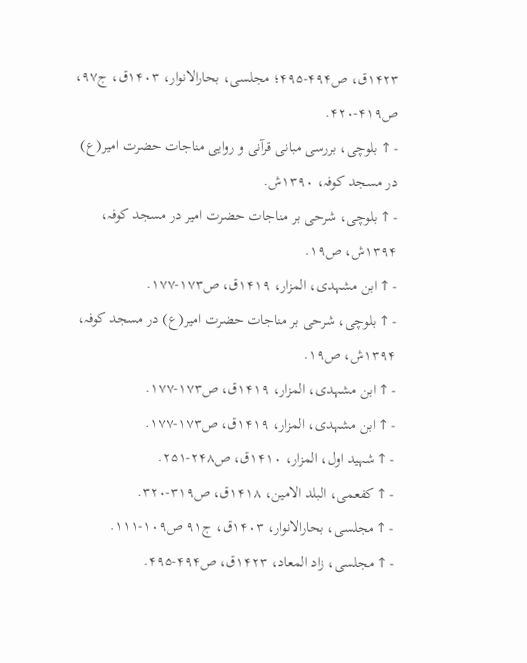۱۴۲۳ق، ص۴۹۴-۴۹۵؛ مجلسی، بحارالانوار، ۱۴۰۳ق، ج۹٧، ص۴۱۹-۴۲۰.
- ↑ بلوچی، بررسی مبانی قرآنی و روایی مناجات حضرت امیر(ع) در مسجد کوفہ، ۱۳۹۰ش.
- ↑ بلوچی، شرحی بر مناجات حضرت امیر در مسجد کوفہ، ۱۳۹۴ش، ص۱۹.
- ↑ ابن مشہدی، المزار، ۱۴۱۹ق، ص۱٧۳-۱٧٧.
- ↑ بلوچی، شرحی بر مناجات حضرت امیر(ع) در مسجد کوفہ، ۱۳۹۴ش، ص۱۹.
- ↑ ابن مشہدی، المزار، ۱۴۱۹ق، ص۱٧۳-۱٧٧.
- ↑ ابن مشہدی، المزار، ۱۴۱۹ق، ص۱٧۳-۱٧٧.
- ↑ شہید اول، المزار، ۱۴۱۰ق، ص۲۴۸-۲۵۱.
- ↑ کفعمی، البلد الامین، ۱۴۱۸ق، ص۳۱۹-۳۲۰.
- ↑ مجلسی، بحارالانوار، ۱۴۰۳ق، ج۹۱ ص۱۰۹-۱۱۱.
- ↑ مجلسی، زاد المعاد، ۱۴۲۳ق، ص۴۹۴-۴۹۵.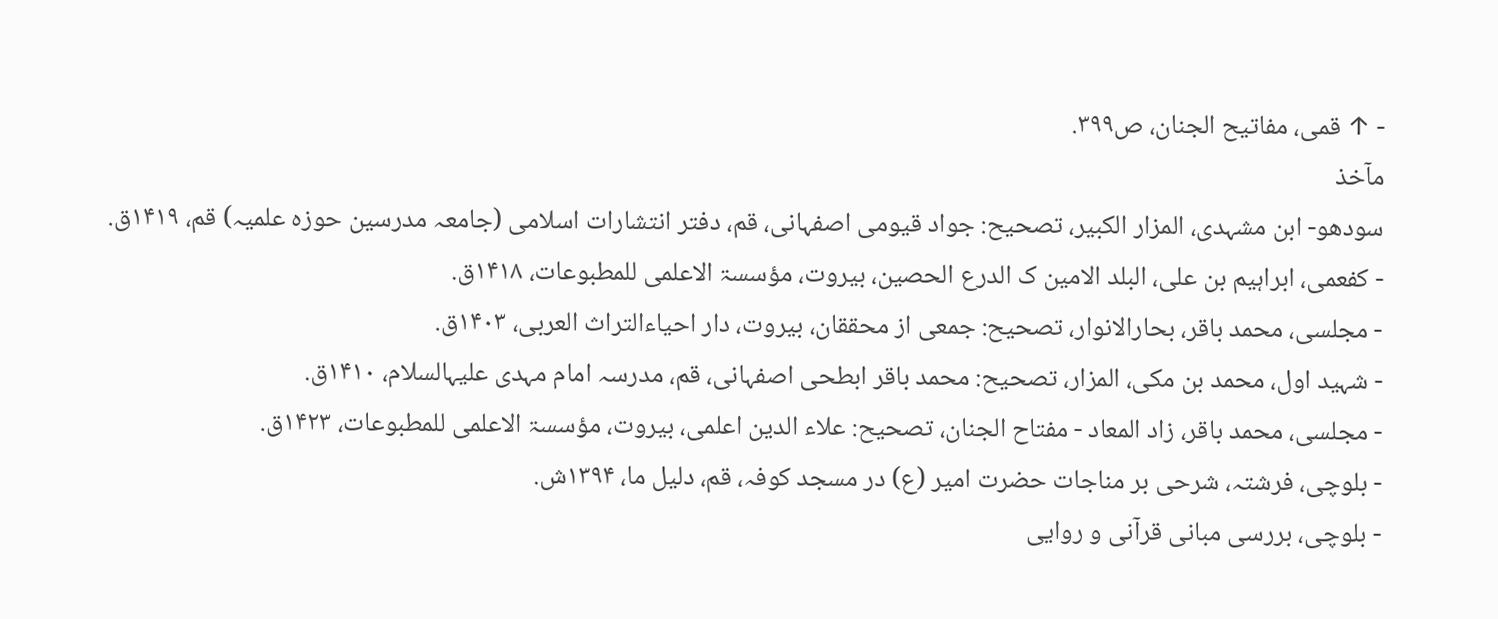- ↑ قمی، مفاتیح الجنان، ص۳۹۹.
مآخذ
سودھو- ابن مشہدی، المزار الکبیر، تصحیح: جواد قیومی اصفہانی، قم، دفتر انتشارات اسلامی (جامعہ مدرسین حوزہ علمیہ) قم، ۱۴۱۹ق.
- کفعمی، ابراہیم بن علی، البلد الامین ک الدرع الحصین، بیروت، مؤسسۃ الاعلمی للمطبوعات، ۱۴۱۸ق.
- مجلسی، محمد باقر، بحارالانوار، تصحیح: جمعی از محققان، بیروت، دار احیاءالتراث العربی، ۱۴۰۳ق.
- شہید اول، محمد بن مکی، المزار، تصحیح: محمد باقر ابطحی اصفہانی، قم، مدرسہ امام مہدی علیہالسلام، ۱۴۱۰ق.
- مجلسی، محمد باقر، زاد المعاد - مفتاح الجنان، تصحیح: علاء الدین اعلمی، بیروت، مؤسسۃ الاعلمی للمطبوعات، ۱۴۲۳ق.
- بلوچی، فرشتہ، شرحی بر مناجات حضرت امیر (ع) در مسجد کوفہ، قم، دلیل ما، ۱۳۹۴ش.
- بلوچی، بررسی مبانی قرآنی و روایی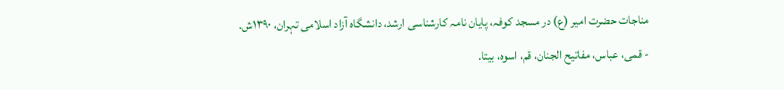مناجات حضرت امیر (ع) در مسجد کوفہ، پایان نامہ کارشناسی ارشد، دانشگاہ آزاد اسلامی تہران، ۱۳۹۰ش.
- قمی، عباس، مفاتیح الجنان، قم، اسوہ، بیتا.